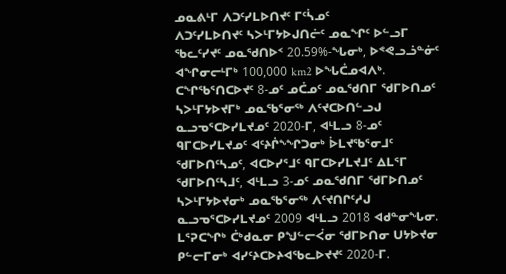ᓄᓇᕕᒻᒥ ᐱᑐᑦᓯᒪᐅᑎᔪᑦ ᒥᑦᓵᓄᑦ
ᐱᑐᑦᓯᒪᐅᑎᔪᑦ ᓴᐳᒻᒥᔭᐅᒍᑎᓖᑦ ᓄᓇᖏᑦ ᐅᓪᓗᒥ ᖃᓚᑦᓯᔪᑦ ᓄᓇᖁᑎᐅᑉ 20.59%-ᖓᓂᒃ, ᐅᕝᕙᓗᓘᓐᓃᑦ ᐊᖏᓂᓕᒻᒥᒃ 100,000 km2 ᐅᖓᑖᓄᐊᐱᒃ. ᑕᖏᖃᕐᑎᑕᐅᔪᑦ 8-ᓄᑦ ᓄᑖᓄᑦ ᓄᓇᖁᑎᒥ ᖁᒥᐅᑎᓄᑦ ᓴᐳᒻᒥᔭᐅᔪᒥᒃ ᓄᓇᖃᕐᓂᖅ ᐱᑦᔪᑕᐅᑎᓪᓗᒍ ᓇᓗᓀᕐᑕᐅᓯᒪᔪᓄᑦ 2020-ᒥ, ᐊᒻᒪᓗ 8-ᓄᑦ ᑫᒥᑕᐅᓯᒪᔪᓄᑦ ᐊᑦᔨᒌᖕᖏᑐᓂᒃ ᐆᒪᔪᖃᕐᓂᒧᑦ ᖁᒥᐅᑎᑦᓴᓄᑦ, ᐊᑕᐅᓯᕐᒧᑦ ᑫᒥᑕᐅᓯᒪᔪᒧᑦ ᐃᒪᕐᒥ ᖁᒥᐅᑎᑦᓴᒧᑦ, ᐊᒻᒪᓗ 3-ᓄᑦ ᓄᓇᖁᑎᒥ ᖁᒥᐅᑎᓄᑦ ᓴᐳᒻᒥᔭᐅᔪᓂᒃ ᓄᓇᖃᕐᓂᖅ ᐱᑦᔪᑎᒋᑦᓱᒍ ᓇᓗᓀᕐᑕᐅᓯᒪᔪᓄᑦ 2009 ᐊᒻᒪᓗ 2018 ᐊᑯᓐᓂᖓᓂ. ᒪᕐᕈᑕᖏᒃ ᑖᒃᑯᓇᓂ ᑭᖑᓪᓕᐹᓂ ᖁᒥᐅᑎᓂ ᑌᔭᐅᔪᓂ ᑭᓪᓕᒥᓂᒃ ᐊᓯᑦᔨᑕᐅᔨᐊᖃᓚᐅᔪᔪᑦ 2020-ᒥ.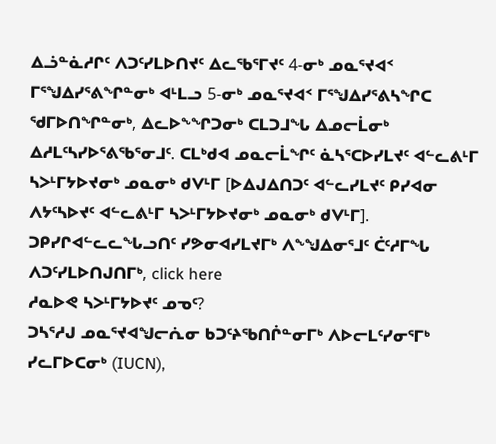ᐃᓘᓐᓈᓱᒋᑦ ᐱᑐᑦᓯᒪᐅᑎᔪᑦ ᐃᓚᖃᕐᒥᔪᑦ 4-ᓂᒃ ᓄᓇᕐᔪᐊᑉ ᒥᕐᖑᐃᓯᕐᕕᖏᓐᓂᒃ ᐊᒻᒪᓗ 5-ᓂᒃ ᓄᓇᕐᔪᐊᑉ ᒥᕐᖑᐃᓯᕐᕕᓴᖏᑕ ᖁᒥᐅᑎᖏᓐᓂᒃ, ᐃᓚᐅᖕᖏᑐᓂᒃ ᑕᒪᑐᒧᖓ ᐃᓄᓕᒫᓂᒃ ᐃᓱᒪᑦᓴᓯᐅᕐᕕᖃᕐᓂᒧᑦ. ᑕᒪᒃᑯᐊ ᓄᓇᓕᒫᖏᑦ ᓈᓴᕐᑕᐅᓯᒪᔪᑦ ᐊᓪᓚᕕᒻᒥ ᓴᐳᒻᒥᔭᐅᔪᓂᒃ ᓄᓇᓂᒃ ᑯᐯᒻᒥ [ᐅᐃᒍᐃᑎᑐᑦ ᐊᓪᓚᓯᒪᔪᑦ ᑭᓯᐊᓂ ᐱᔭᑦᓴᐅᔪᑦ ᐊᓪᓚᕕᒻᒥ ᓴᐳᒻᒥᔭᐅᔪᓂᒃ ᓄᓇᓂᒃ ᑯᐯᒻᒥ].
ᑐᑭᓯᒋᐊᓪᓚᓚᖓᓗᑎᑦ ᓯᕗᓂᐊᓯᒪᔪᒥᒃ ᐱᖕᖑᐃᓂᕐᒧᑦ ᑖᑦᓱᒥᖓ ᐱᑐᑦᓯᒪᐅᑎᒍᑎᒥᒃ, click here
ᓱᓇᐅᕙ ᓴᐳᒻᒥᔭᐅᔪᑦ ᓄᓀᑦ?
ᑐᓴᕐᓱᒍ ᓄᓇᕐᔪᐊᖑᓕᕇᓂ ᑲᑐᑦᔨᖃᑎᒌᓐᓂᒥᒃ ᐱᐅᓕᒪᑦᓯᓂᕐᒥᒃ ᓯᓚᒥᐅᑕᓂᒃ (IUCN),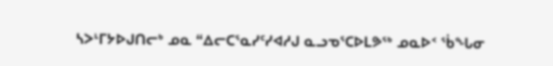ᓴᐳᒻᒥᔭᐅᒍᑎᓕᒃ ᓄᓇ “ᐃᓕᑕᕐᓇᓯᑦᓯᐊᓱᒍ ᓇᓗᓀᕐᑕᐅᒪᕗᖅ ᓄᓇᐅᑉ ᖄᖓᓂ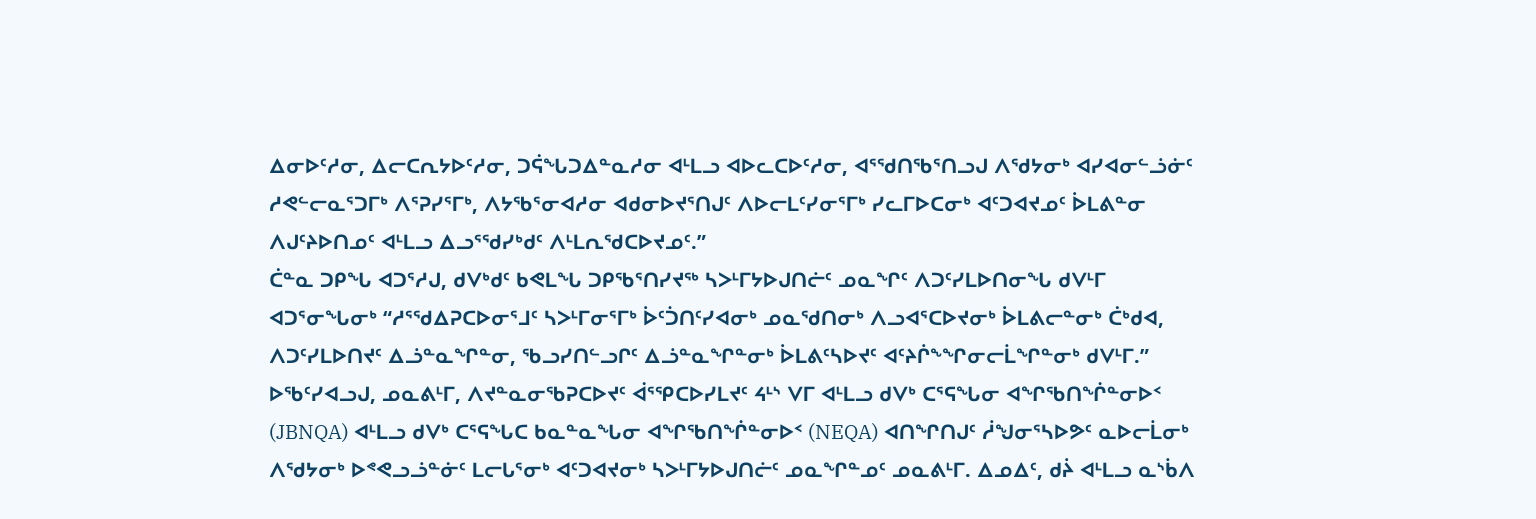ᐃᓂᐅᑦᓱᓂ, ᐃᓕᑕᕆᔭᐅᑦᓱᓂ, ᑐᕌᖓᑐᐃᓐᓇᓱᓂ ᐊᒻᒪᓗ ᐊᐅᓚᑕᐅᑦᓱᓂ, ᐊᕐᖁᑎᖃᕐᑎᓗᒍ ᐱᖁᔭᓂᒃ ᐊᓯᐊᓂᓪᓘᓃᑦ ᓱᕙᓪᓕᓇᕐᑐᒥᒃ ᐱᕐᕈᓯᕐᒥᒃ, ᐱᔭᖃᕐᓂᐊᓱᓂ ᐊᑯᓂᐅᔪᕐᑎᒍᑦ ᐱᐅᓕᒪᑦᓯᓂᕐᒥᒃ ᓯᓚᒥᐅᑕᓂᒃ ᐊᑦᑐᐊᔪᓄᑦ ᐆᒪᕕᓐᓂ ᐱᒍᑦᔨᐅᑎᓄᑦ ᐊᒻᒪᓗ ᐃᓗᕐᖁᓯᒃᑯᑦ ᐱᒻᒪᕆᖁᑕᐅᔪᓄᑦ.”
ᑖᓐᓇ ᑐᑭᖓ ᐊᑐᕐᓱᒍ, ᑯᐯᒃᑯᑦ ᑲᕙᒪᖓ ᑐᑭᖃᕐᑎᓯᔪᖅ ᓴᐳᒻᒥᔭᐅᒍᑎᓖᑦ ᓄᓇᖏᑦ ᐱᑐᑦᓯᒪᐅᑎᓂᖓ ᑯᐯᒻᒥ ᐊᑐᕐᓂᖓᓂᒃ “ᓱᕐᖁᐃᕈᑕᐅᓂᕐᒧᑦ ᓴᐳᒻᒥᓂᕐᒥᒃ ᐆᑦᑑᑎᑦᓯᐊᓂᒃ ᓄᓇᖁᑎᓂᒃ ᐱᓗᐊᕐᑕᐅᔪᓂᒃ ᐆᒪᕕᓕᓐᓂᒃ ᑖᒃᑯᐊ, ᐱᑐᑦᓯᒪᐅᑎᔪᑦ ᐃᓘᓐᓇᖏᓐᓂ, ᖃᓗᓯᑎᓪᓗᒋᑦ ᐃᓘᓐᓇᖏᓐᓂᒃ ᐆᒪᕕᑦᓴᐅᔪᑦ ᐊᑦᔨᒌᖕᖏᓂᓕᒫᖏᓐᓂᒃ ᑯᐯᒻᒥ.”
ᐅᖃᑦᓯᐊᓗᒍ, ᓄᓇᕕᒻᒥ, ᐱᔪᓐᓇᓂᖃᕈᑕᐅᔪᑦ ᐋᕐᕿᑕᐅᓯᒪᔪᑦ ᔦᒻᔅ ᐯᒥ ᐊᒻᒪᓗ ᑯᐯᒃ ᑕᕐᕋᖓᓂ ᐊᖏᖃᑎᖐᓐᓂᐅᑉ (JBNQA) ᐊᒻᒪᓗ ᑯᐯᒃ ᑕᕐᕋᖓᑕ ᑲᓇᓐᓇᖓᓂ ᐊᖏᖃᑎᖐᓐᓂᐅᑉ (NEQA) ᐊᑎᖏᑎᒍᑦ ᓲᖑᓂᕐᓴᐅᕗᑦ ᓇᐅᓕᒫᓂᒃ ᐱᖁᔭᓂᒃ ᐅᕝᕙᓗᓘᓐᓃᑦ ᒪᓕᒐᕐᓂᒃ ᐊᑦᑐᐊᔪᓂᒃ ᓴᐳᒻᒥᔭᐅᒍᑎᓖᑦ ᓄᓇᖏᓐᓄᑦ ᓄᓇᕕᒻᒥ. ᐃᓄᐃᑦ, ᑯᔩ ᐊᒻᒪᓗ ᓇᔅᑳᐱ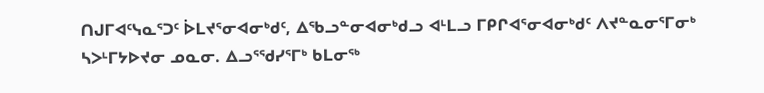ᑎᒍᒥᐊᑦᓭᓇᕐᑐᑦ ᐆᒪᔪᕐᓂᐊᓂᒃᑯᑦ, ᐃᖃᓗᓐᓂᐊᓂᒃᑯᓗ ᐊᒻᒪᓗ ᒥᑭᒋᐊᕐᓂᐊᓂᒃᑯᑦ ᐱᔪᓐᓇᓂᕐᒥᓂᒃ ᓴᐳᒻᒥᔭᐅᔪᓂ ᓄᓇᓂ. ᐃᓗᕐᖁᓯᕐᒥᒃ ᑲᒪᓂᖅ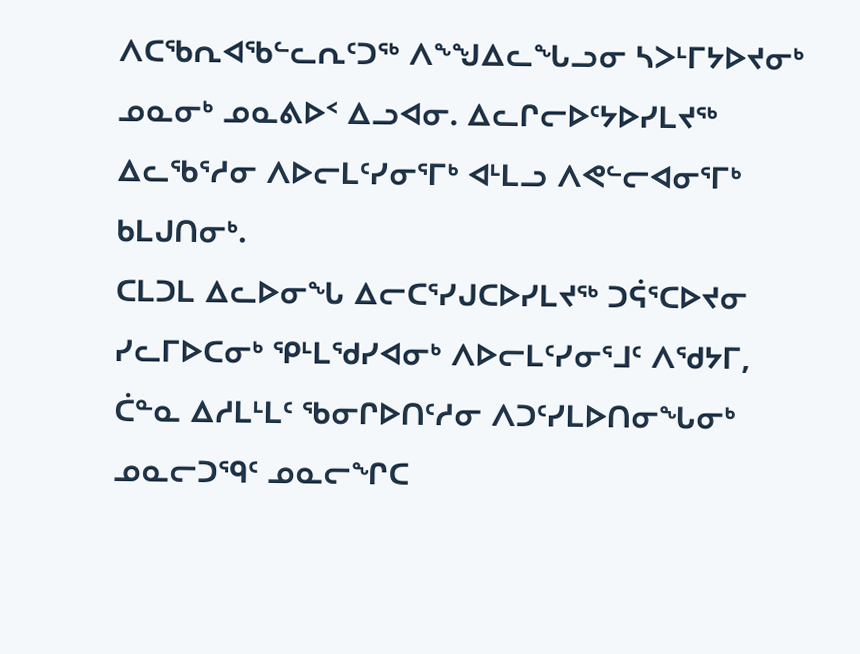ᐱᑕᖃᕆᐊᖃᓪᓚᕆᑦᑐᖅ ᐱᖕᖑᐃᓚᖓᓗᓂ ᓴᐳᒻᒥᔭᐅᔪᓂᒃ ᓄᓇᓂᒃ ᓄᓇᕕᐅᑉ ᐃᓗᐊᓂ. ᐃᓚᒋᓕᐅᑦᔭᐅᓯᒪᔪᖅ ᐃᓚᖃᕐᓱᓂ ᐱᐅᓕᒪᑦᓯᓂᕐᒥᒃ ᐊᒻᒪᓗ ᐱᕙᓪᓕᐊᓂᕐᒥᒃ ᑲᒪᒍᑎᓂᒃ.
ᑕᒪᑐᒪ ᐃᓚᐅᓂᖓ ᐃᓕᑕᕐᓯᒍᑕᐅᓯᒪᔪᖅ ᑐᕌᕐᑕᐅᔪᓂ ᓯᓚᒥᐅᑕᓂᒃ ᕿᒻᒪᖁᓯᐊᓂᒃ ᐱᐅᓕᒪᑦᓯᓂᕐᒧᑦ ᐱᖁᔭᒥ, ᑖᓐᓇ ᐃᓱᒪᒻᒪᑦ ᖃᓂᒋᐅᑎᑦᓱᓂ ᐱᑐᑦᓯᒪᐅᑎᓂᖓᓂᒃ ᓄᓇᓕᑐᙯᑦ ᓄᓇᓕᖏᑕ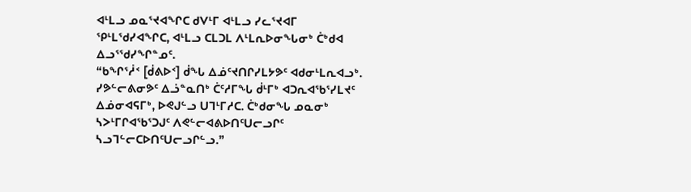ᐊᒻᒪᓗ ᓄᓇᕐᔪᐊᖏᑕ ᑯᐯᒻᒥ ᐊᒻᒪᓗ ᓯᓚᕐᔪᐊᒥ ᕿᒻᒪᖁᓯᐊᖏᑕ, ᐊᒻᒪᓗ ᑕᒪᑐᒪ ᐱᒻᒪᕆᐅᓂᖓᓂᒃ ᑖᒃᑯᐊ ᐃᓗᕐᖁᓯᖏᓐᓄᑦ.
“ᑲᖏᕐᓲᑉ [ᑰᕕᐅᑉ] ᑰᖓ ᐃᓅᑦᔪᑎᒋᓯᒪᔭᕗᑦ ᐊᑯᓂᒻᒪᕆᐊᓗᒃ. ᓯᕗᓪᓕᕕᓂᕗᑦ ᐃᓘᓐᓇᑎᒃ ᑖᑦᓱᒥᖓ ᑰᒻᒥᒃ ᐊᑐᕆᐊᖃᕐᓯᒪᔪᑦ ᐃᓅᓂᐊᕋᒥᒃ, ᐅᕙᒍᓪᓗ ᑌᒣᒻᒥᓱᑕ. ᑖᒃᑯᓂᖓ ᓄᓇᓂᒃ ᓴᐳᒻᒥᒋᐊᖃᕐᑐᒍᑦ ᐱᕙᓪᓕᐊᕕᐅᑎᑦᑌᓕᓗᒋᑦ ᓴᓗᒣᓪᓕᑕᐅᑎᑦᑌᓕᓗᒋᓪᓗ.”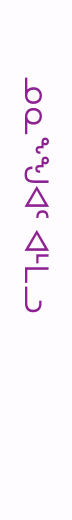ᓄᓇᖕᖑᐊᑦ ᐊᒻᒪᓗ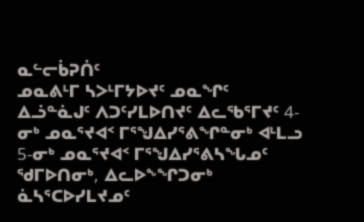ᓇᓪᓕᑳᕈᑏᑦ
ᓄᓇᕕᒻᒥ ᓴᐳᒻᒥᔭᐅᔪᑦ ᓄᓇᖏᑦ
ᐃᓘᓐᓈᒍᑦ ᐱᑐᑦᓯᒪᐅᑎᔪᑦ ᐃᓚᖃᕐᒥᔪᑦ 4-ᓂᒃ ᓄᓇᕐᔪᐊᑉ ᒥᕐᖑᐃᓯᕐᕕᖏᓐᓂᒃ ᐊᒻᒪᓗ 5-ᓂᒃ ᓄᓇᕐᔪᐊᑉ ᒥᕐᖑᐃᓯᕐᕕᓴᖓᓄᑦ ᖁᒥᐅᑎᓂᒃ, ᐃᓚᐅᖕᖏᑐᓂᒃ ᓈᓴᕐᑕᐅᓯᒪᔪᓄᑦ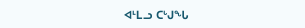ᐊᒻᒪᓗ ᑕᒡᒍᖓ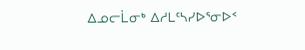ᐃᓄᓕᒫᓂᒃ ᐃᓱᒪᑦᓴᓯᐅᕐᓂᐅᑉ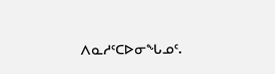ᐱᓇᓱᑦᑕᐅᓂᖓᓄᑦ.